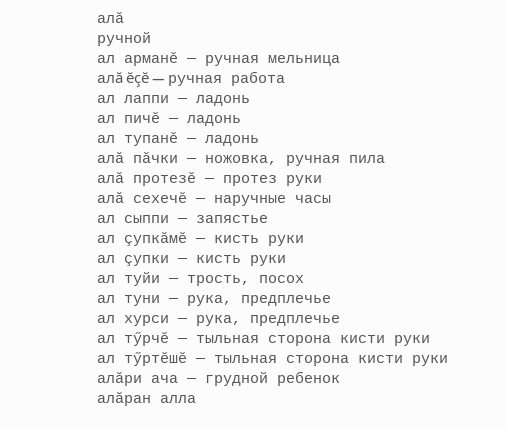алă
ручной
ал арманĕ — ручная мельница
алă ĕçĕ — ручная работа
ал лаппи — ладонь
ал пичĕ — ладонь
ал тупанĕ — ладонь
алă пăчки — ножовка, ручная пила
алă протезĕ — протез руки
алă сехечĕ — наручные часы
ал сыппи — запястье
ал çупкăмĕ — кисть руки
ал çупки — кисть руки
ал туйи — трость, посох
ал туни — рука, предплечье
ал хурси — рука, предплечье
ал тӳрчĕ — тыльная сторона кисти руки
ал тӳртĕшĕ — тыльная сторона кисти руки
алăри ача — грудной ребенок
алăран алла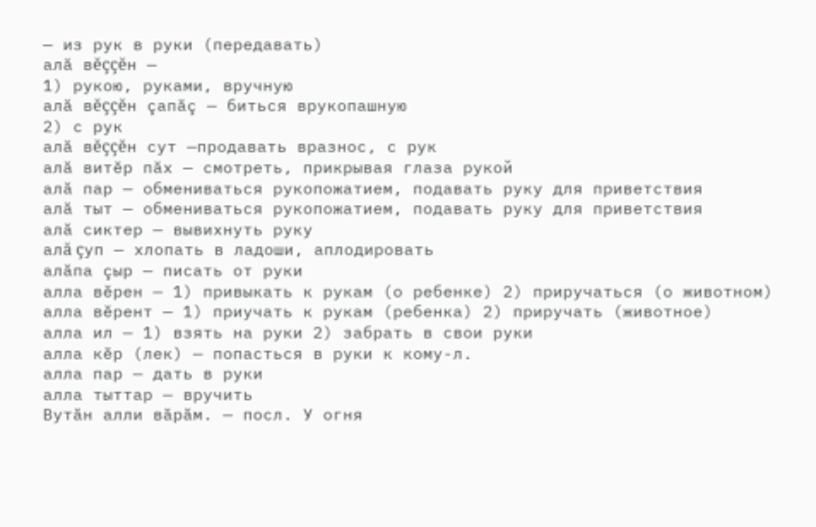— из рук в руки (передавать)
алă вĕççĕн —
1) рукою, руками, вручную
алă вĕççĕн çапăç — биться врукопашную
2) с рук
алă вĕççĕн сут —продавать вразнос, с рук
алă витĕр пăх — смотреть, прикрывая глаза рукой
алă пар — обмениваться рукопожатием, подавать руку для приветствия
алă тыт — обмениваться рукопожатием, подавать руку для приветствия
алă сиктер — вывихнуть руку
алă çуп — хлопать в ладоши, аплодировать
алăпа çыр — писать от руки
алла вĕрен — 1) привыкать к рукам (о ребенке) 2) приручаться (о животном)
алла вĕрент — 1) приучать к рукам (ребенка) 2) приручать (животное)
алла ил — 1) взять на руки 2) забрать в свои руки
алла кĕр (лек) — попасться в руки к кому-л.
алла пар — дать в руки
алла тыттар — вручить
Вутăн алли вăрăм. — посл. У огня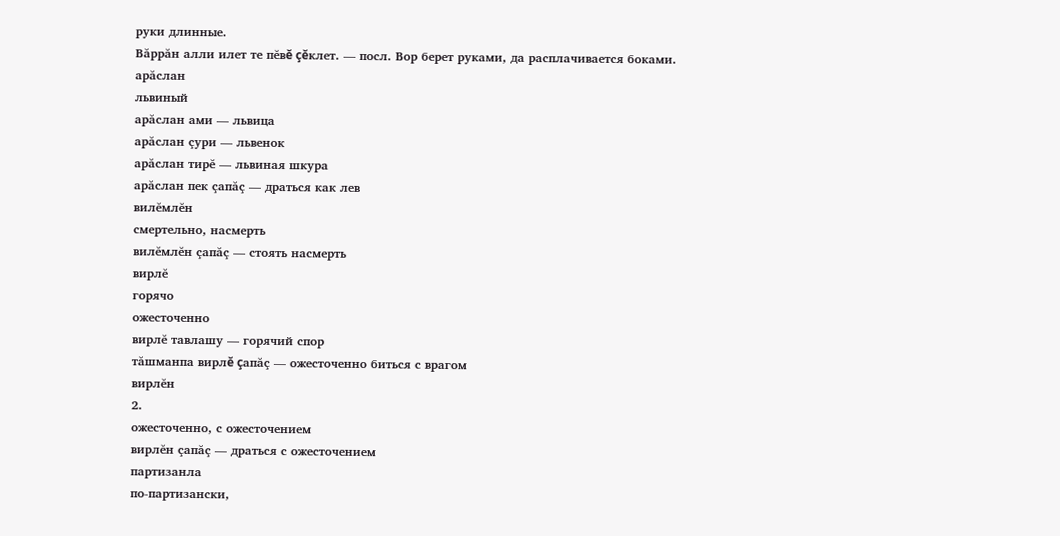руки длинные.
Вăррăн алли илет те пĕвĕ çĕклет. — посл. Вор берет руками, да расплачивается боками.
арăслан
львиный
арăслан ами — львица
арăслан çури — львенок
арăслан тирĕ — львиная шкура
арăслан пек çапăç — драться как лев
вилĕмлĕн
смертельно, насмерть
вилĕмлĕн çапăç — стоять насмерть
вирлĕ
горячо
ожесточенно
вирлĕ тавлашу — горячий спор
тăшманпа вирлĕ çапăç — ожесточенно биться с врагом
вирлĕн
2.
ожесточенно, с ожесточением
вирлĕн çапăç — драться с ожесточением
партизанла
по-партизански,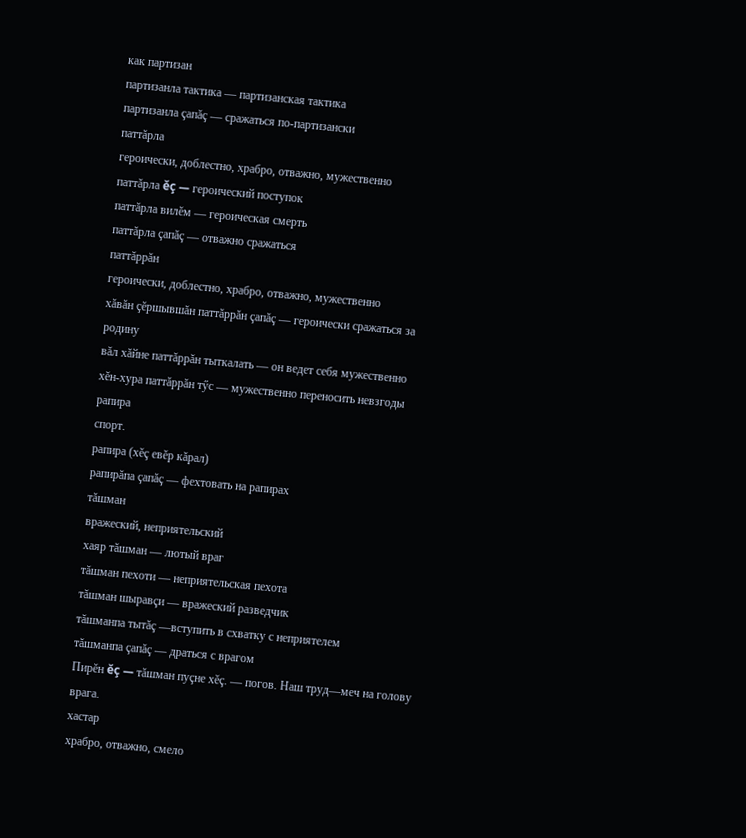как партизан
партизанла тактика — партизанская тактика
партизанла çапăç — сражаться по-партизански
паттăрла
героически, доблестно, храбро, отважно, мужественно
паттăрла ĕç — героический поступок
паттăрла вилĕм — героическая смерть
паттăрла çапăç — отважно сражаться
паттăррăн
героически, доблестно, храбро, отважно, мужественно
хăвăн çĕршывшăн паттăррăн çапăç — героически сражаться за родину
вăл хăйне паттăррăн тыткалать — он ведет себя мужественно
хĕн-хура паттăррăн тӳс — мужественно переносить невзгоды
рапира
спорт.
рапира (хĕç евĕр кăрал)
рапирăпа çапăç — фехтовать на рапирах
тăшман
вражеский, неприятельский
хаяр тăшман — лютый враг
тăшман пехоти — неприятельская пехота
тăшман шыравçи — вражеский разведчик
тăшманпа тытăç —вступить в схватку с неприятелем
тăшманпа çапăç — драться с врагом
Пирĕн ĕç — тăшман пуçне хĕç. — погов. Наш труд—меч на голову врага.
хастар
храбро, отважно, смело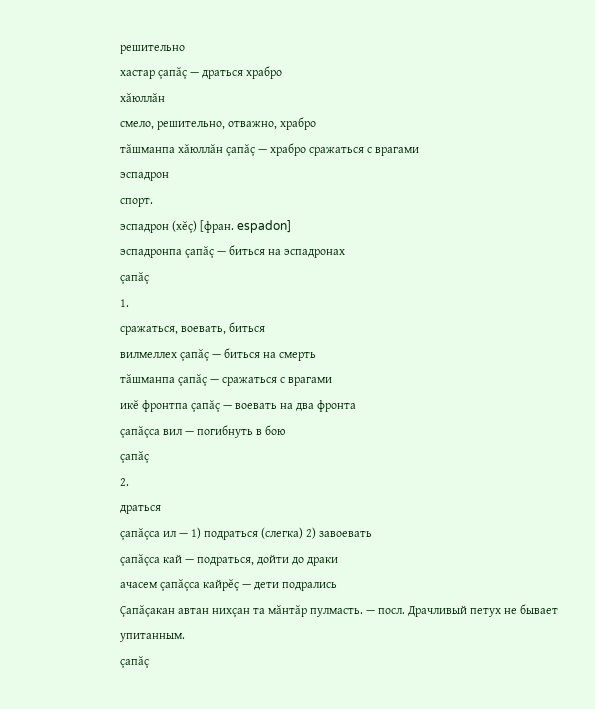решительно
хастар çапăç — драться храбро
хăюллăн
смело, решительно, отважно, храбро
тăшманпа хăюллăн çапăç — храбро сражаться с врагами
эспадрон
спорт.
эспадрон (хĕç) [фран. espadon]
эспадронпа çапăç — биться на эспадронах
çапăç
1.
сражаться, воевать, биться
вилмеллех çапăç — биться на смерть
тăшманпа çапăç — сражаться с врагами
икĕ фронтпа çапăç — воевать на два фронта
çапăçса вил — погибнуть в бою
çапăç
2.
драться
çапăçса ил — 1) подраться (слегка) 2) завоевать
çапăçса кай — подраться, дойти до драки
ачасем çапăçса кайрĕç — дети подрались
Çапăçакан автан нихçан та мăнтăр пулмасть. — посл. Драчливый петух не бывает упитанным.
çапăç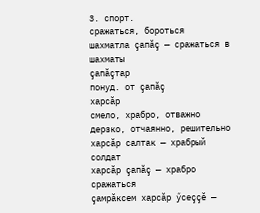3. спорт.
сражаться, бороться
шахматла çапăç — сражаться в шахматы
çапăçтар
понуд. от çапăç
харсăр
смело, храбро, отважно
дерзко, отчаянно, решительно
харсăр салтак — храбрый солдат
харсăр çапăç — храбро сражаться
çамрăксем харсăр ӳсеççĕ —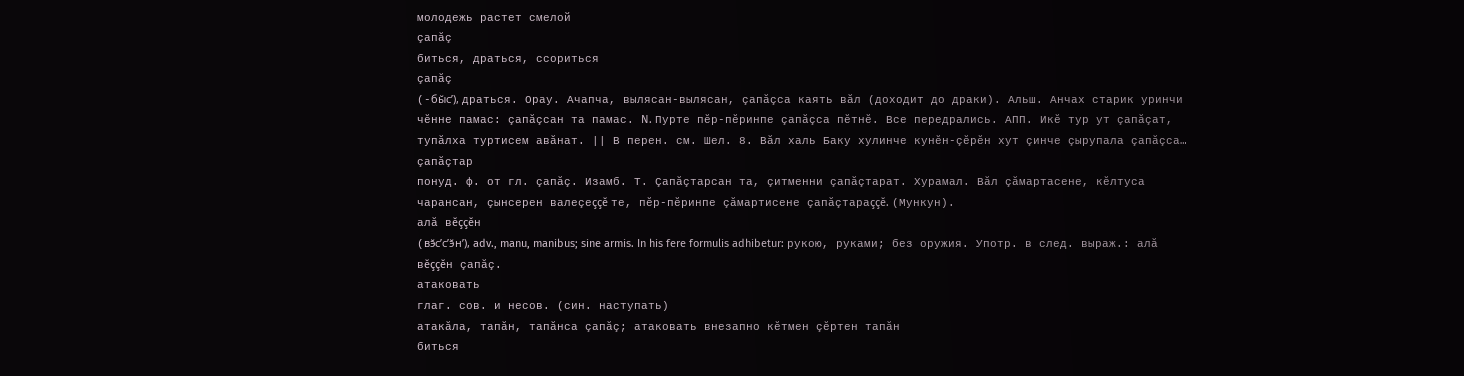молодежь растет смелой
çапăç
биться, драться, ссориться
çапăç
(-бы̆с’), драться. Орау. Ачапча, вылясан-вылясан, çапăçса каять вăл (доходит до драки). Альш. Анчах старик уринчи чĕнне памас: çапăçсан та памас. N. Пурте пĕр-пĕринпе çапăçса пĕтнĕ. Все передрались. АПП. Икĕ тур ут çапăçат, тупăлха туртисем авăнат. || В перен. см. Шел. 8. Вăл халь Баку хулинче кунĕн-çĕрĕн хут çинче çырупала çапăçса…
çапăçтар
понуд. ф. от гл. çапăç. Изамб. Т. Çапăçтарсан та, çитменни çапăçтарат. Хурамал. Вăл çăмартасене, кĕлтуса чарансан, çынсерен валеçеççĕ те, пĕр-пĕринпе çăмартисене çапăçтараççĕ. (Мункун).
алă вĕççĕн
(вэ̆с’с’э̆н’), adv., manu, manibus; sine armis. In his fere formulis adhibetur: рукою, руками; без оружия. Употр. в след. выраж.: алă вĕççĕн çапăç.
атаковать
глаг. сов. и несов. (син. наступать)
атакăла, тапăн, тапăнса çапăç; атаковать внезапно кĕтмен çĕртен тапăн
биться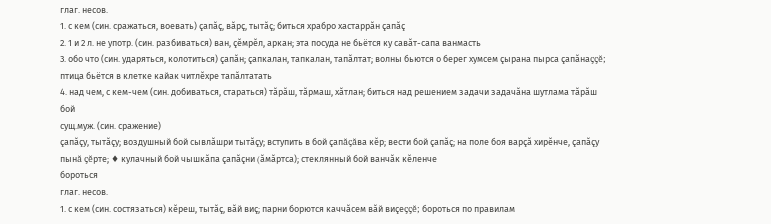глаг. несов.
1. с кем (син. сражаться, воевать) çапăç, вăрç, тытăç; биться храбро хастаррăн çапăç
2. 1 и 2 л. не употр. (син. разбиваться) ван, çĕмрĕл, аркан; эта посуда не бьётся ку савăт-сапа ванмасть
3. обо что (син. ударяться, колотиться) çапăн; çапкалан, тапкалан, тапăлтат; волны бьются о берег хумсем çырана пырса çапăнаççĕ; птица бьётся в клетке кайак читлĕхре тапăлтатать
4. над чем, с кем-чем (син. добиваться, стараться) тăрăш, тăрмаш, хăтлан; биться над решением задачи задачăна шутлама тăрăш
бой
сущ.муж. (син. сражение)
çапăçу, тытăçу; воздушный бой сывлăшри тытăçу; вступить в бой çапăçăва кĕр; вести бой çапăç; на поле боя варçă хирĕнче, çапăçу пынă çĕрте; ♦ кулачный бой чышкăпа çапăçни (ăмăртса); стеклянный бой ванчăк кĕленче
бороться
глаг. несов.
1. с кем (син. состязаться) кĕреш, тытăç, вăй виç; парни борются каччăсем вăй виçеççĕ; бороться по правилам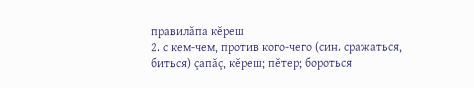правилăпа кĕреш
2. с кем-чем, против кого-чего (син. сражаться, биться) çапăç, кĕреш; пĕтер; бороться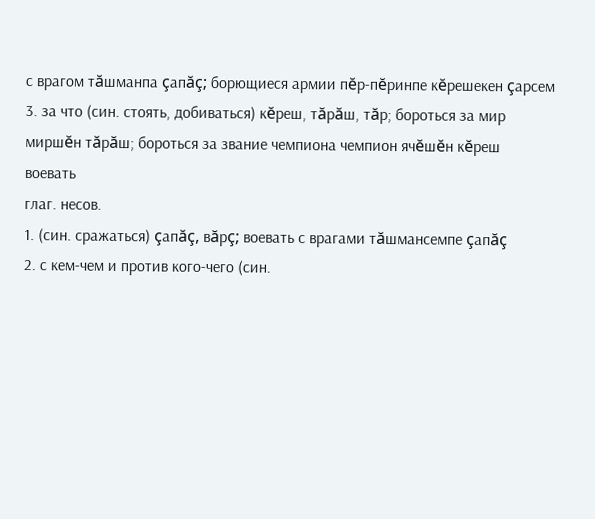с врагом тăшманпа çапăç; борющиеся армии пĕр-пĕринпе кĕрешекен çарсем
3. за что (син. стоять, добиваться) кĕреш, тăрăш, тăр; бороться за мир миршĕн тăрăш; бороться за звание чемпиона чемпион ячĕшĕн кĕреш
воевать
глаг. несов.
1. (син. сражаться) çапăç, вăрç; воевать с врагами тăшмансемпе çапăç
2. с кем-чем и против кого-чего (син.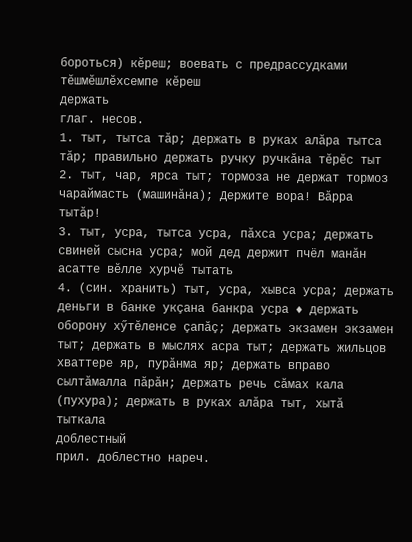бороться) кĕреш; воевать с предрассудками тĕшмĕшлĕхсемпе кĕреш
держать
глаг. несов.
1. тыт, тытса тăр; держать в руках алăра тытса тăр; правильно держать ручку ручкăна тĕрĕс тыт
2. тыт, чар, ярса тыт; тормоза не держат тормоз чараймасть (машинăна); Держите вора! Вăрра тытăр!
3. тыт, усра, тытса усра, пăхса усра; держать свиней сысна усра; мой дед держит пчёл манăн асатте вĕлле хурчĕ тытать
4. (син. хранить) тыт, усра, хывса усра; держать деньги в банке укçана банкра усра ♦ держать оборону хӳтĕленсе çапăç; держать экзамен экзамен тыт; держать в мыслях асра тыт; держать жильцов хваттере яр, пурăнма яр; держать вправо сылтăмалла пăрăн; держать речь сăмах кала (пухура); держать в руках алăра тыт, хытă тыткала
доблестный
прил. доблестно нареч.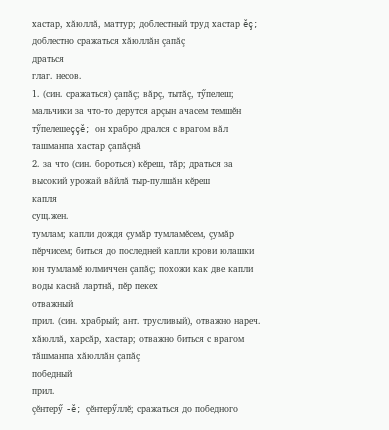хастар, хăюллă, маттур; доблестный труд хастар ĕç; доблестно сражаться хăюллăн çапăç
драться
глаг. несов.
1. (син. сражаться) çапăç; вăрç, тытăç, тӳпелеш; мальчики за что-то дерутся арçын ачасем темшĕн тӳпелешеççĕ; он храбро дрался с врагом вăл ташманпа хастар çапăçнă
2. за что (син. бороться) кĕреш, тăр; драться за высокий урожай вăйлă тыр-пулшăн кĕреш
капля
сущ.жен.
тумлам; капли дождя çумăр тумламĕсем, çумăр пĕрчисем; биться до последней капли крови юлашки юн тумламĕ юлмиччен çапăç; похожи как две капли воды каснă лартнă, пĕр пекех
отважный
прил. (син. храбрый; ант. трусливый), отважно нареч.
хăюллă, харсăр, хастар; отважно биться с врагом тăшманпа хăюллăн çапăç
победный
прил.
çĕнтерӳ -ĕ; çĕнтерӳллĕ; сражаться до победного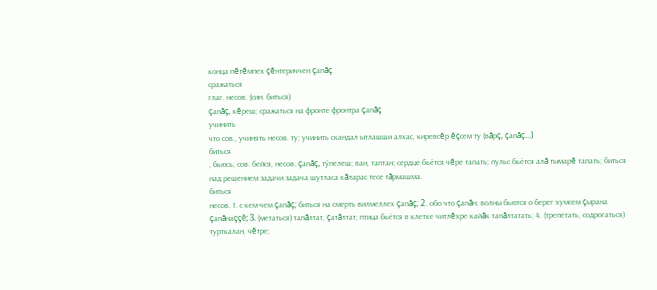конца пĕтĕмпех çĕнтериччен çапăç
сражаться
глаг. несов. (син. биться)
çапăç, кĕреш; сражаться на фронте фронтра çапăç
учинить
что сов., учинять несов. ту; учинить скандал ытлашши алхас, киревсĕр ĕçсем ту (вăрç, çапăç...)
биться
, бьюсь, сов. бейся, несов. çапăç, тӳпелеш; ван, таптан; сердце бьётся чĕре тапать; пульс бьётся алă тымарĕ тапать; биться над решением задачи задача шутласа кăларас тесе тăрмашма.
биться
несов. 1. с кем-чем çапăç; биться на смерть вилмеллех çапăç; 2. обо что çапăн; волны бьются о берег хумсем çырана çапăнаççĕ; 3. (метаться) тапăлтат, çатăлтат; птица бьётся в клетке читлĕхре кайăк тапăлтатать; 4. (трепетать, содрогаться) турткалан, чĕтре;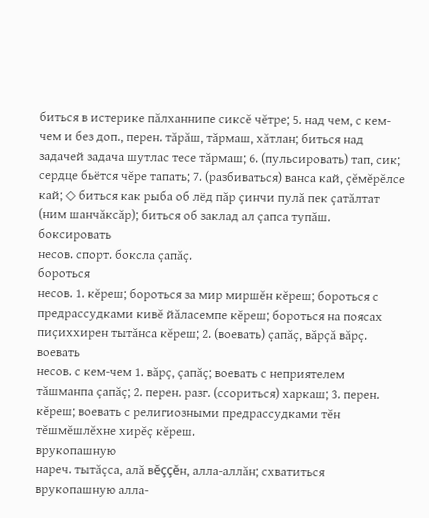биться в истерике пăлханнипе сиксĕ чĕтре; 5. над чем, с кем-чем и без доп., перен. тăрăш, тăрмаш, хăтлан; биться над задачей задача шутлас тесе тăрмаш; 6. (пульсировать) тап, сик; сердце бьётся чĕре тапать; 7. (разбиваться) ванса кай, çĕмĕрĕлсе кай; ◇ биться как рыба об лёд пăр çинчи пулă пек çатăлтат (ним шанчăксăр); биться об заклад ал çапса тупăш.
боксировать
несов. спорт. боксла çапăç.
бороться
несов. 1. кĕреш; бороться за мир миршĕн кĕреш; бороться с предрассудками кивĕ йăласемпе кĕреш; бороться на поясах пиçиххирен тытăнса кĕреш; 2. (воевать) çапăç, вăрçă вăрç.
воевать
несов. с кем-чем 1. вăрç, çапăç; воевать с неприятелем тăшманпа çапăç; 2. перен. разг. (ссориться) харкаш; 3. перен. кĕреш; воевать с религиозными предрассудками тĕн тĕшмĕшлĕхне хирĕç кĕреш.
врукопашную
нареч. тытăçса, алă вĕççĕн, алла-аллăн; схватиться врукопашную алла-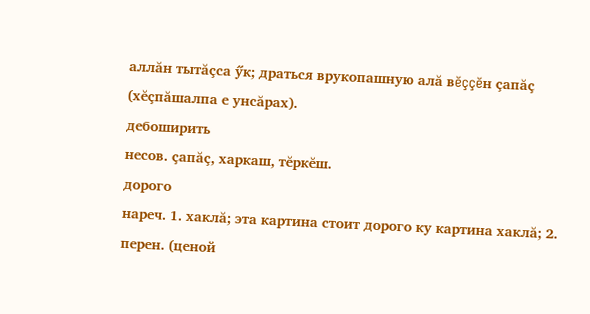аллăн тытăçса ӳк; драться врукопашную алă вĕççĕн çапăç (хĕçпăшалпа е унсăрах).
дебоширить
несов. çапăç, харкаш, тĕркĕш.
дорого
нареч. 1. хаклă; эта картина стоит дорого ку картина хаклă; 2. перен. (ценой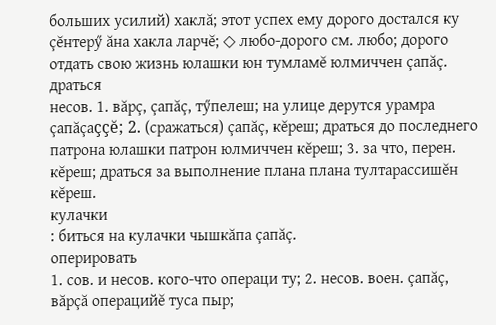больших усилий) хаклă; этот успех ему дорого достался ку çĕнтерӳ ăна хакла ларчĕ; ◇ любо-дорого см. любо; дорого отдать свою жизнь юлашки юн тумламĕ юлмиччен çапăç.
драться
несов. 1. вăрç, çапăç, тӳпелеш; на улице дерутся урамра çапăçаççĕ; 2. (сражаться) çапăç, кĕреш; драться до последнего патрона юлашки патрон юлмиччен кĕреш; 3. за что, перен. кĕреш; драться за выполнение плана плана тултарассишĕн кĕреш.
кулачки
: биться на кулачки чышкăпа çапăç.
оперировать
1. сов. и несов. кого-что операци ту; 2. несов. воен. çапăç, вăрçă операцийĕ туса пыр;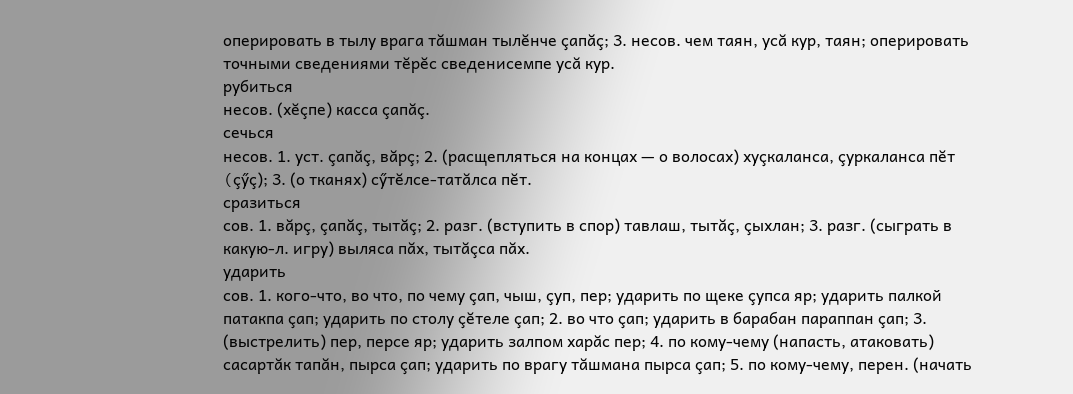оперировать в тылу врага тăшман тылĕнче çапăç; 3. несов. чем таян, усă кур, таян; оперировать точными сведениями тĕрĕс сведенисемпе усă кур.
рубиться
несов. (хĕçпе) касса çапăç.
сечься
несов. 1. уст. çапăç, вăрç; 2. (расщепляться на концах — о волосах) хуçкаланса, çуркаланса пĕт (çӳç); 3. (о тканях) сӳтĕлсе-татăлса пĕт.
сразиться
сов. 1. вăрç, çапăç, тытăç; 2. разг. (вступить в спор) тавлаш, тытăç, çыхлан; 3. разг. (сыграть в какую-л. игру) выляса пăх, тытăçса пăх.
ударить
сов. 1. кого-что, во что, по чему çап, чыш, çуп, пер; ударить по щеке çупса яр; ударить палкой патакпа çап; ударить по столу çĕтеле çап; 2. во что çап; ударить в барабан параппан çап; 3. (выстрелить) пер, персе яр; ударить залпом харăс пер; 4. по кому-чему (напасть, атаковать) сасартăк тапăн, пырса çап; ударить по врагу тăшмана пырса çап; 5. по кому-чему, перен. (начать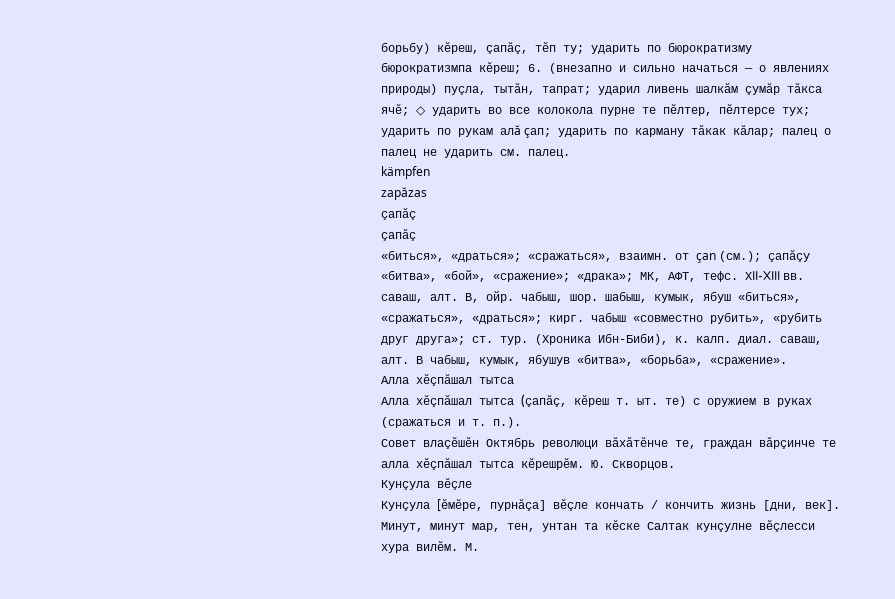борьбу) кĕреш, çапăç, тĕп ту; ударить по бюрократизму бюрократизмпа кĕреш; 6. (внезапно и сильно начаться — о явлениях природы) пуçла, тытăн, тапрат; ударил ливень шалкăм çумăр тăкса ячĕ; ◇ ударить во все колокола пурне те пĕлтер, пĕлтерсе тух; ударить по рукам алă çап; ударить по карману тăкак кăлар; палец о палец не ударить см. палец.
kämpfen
zapăzas
çапăç
çапăç
«биться», «драться»; «сражаться», взаимн. от çan (см.); çапăçу «битва», «бой», «сражение»; «драка»; МК, АФТ, тефс. ХII-XIII вв. caвaш, алт. В, ойр. чабыш, шор. шабыш, кумык, ябуш «биться», «сражаться», «драться»; кирг. чабыш «совместно рубить», «рубить друг друга»; ст. тур. (Хроника Ибн-Биби), к. калп. диал. саваш, алт. В чабыш, кумык, ябушув «битва», «борьба», «сражение».
Алла хĕçпăшал тытса
Алла хĕçпăшал тытса (çапăç, кĕреш т. ыт. те) с оружием в руках (сражаться и т. п.).
Совет влаçĕшĕн Октябрь революци вăхăтĕнче те, граждан вăрçинче те алла хĕçпăшал тытса кĕрешрĕм. Ю. Скворцов.
Кунçула вĕçле
Кунçула [ĕмĕре, пурнăçа] вĕçле кончать / кончить жизнь [дни, век].
Минут, минут мар, тен, унтан та кĕске Салтак кунçулне вĕçлесси хура вилĕм. М.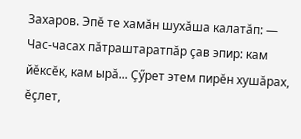Захаров. Эпĕ те хамăн шухăша калатăп: — Час-часах пăтраштаратпăр çав эпир: кам йĕксĕк, кам ырă... Çӳрет этем пирĕн хушăрах, ĕçлет,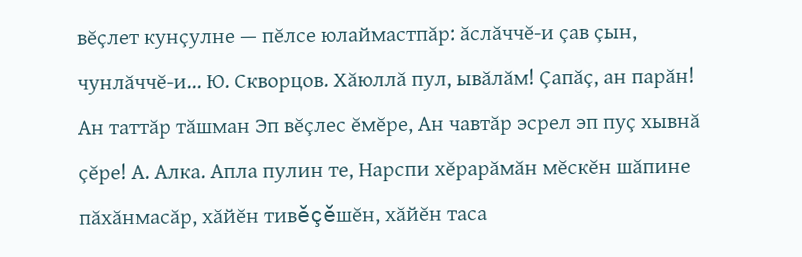вĕçлет кунçулне — пĕлсе юлаймастпăр: ăслăччĕ-и çав çын, чунлăччĕ-и... Ю. Скворцов. Хăюллă пул, ывăлăм! Çапăç, ан парăн! Ан таттăр тăшман Эп вĕçлес ĕмĕре, Ан чавтăр эсрел эп пуç хывнă çĕре! А. Алка. Апла пулин те, Нарспи хĕрарăмăн мĕскĕн шăпине пăхăнмасăр, хăйĕн тивĕçĕшĕн, хăйĕн таса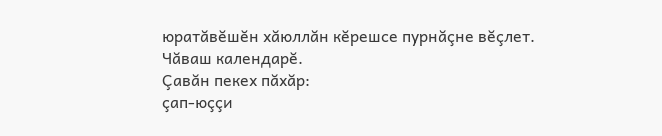юратăвĕшĕн хăюллăн кĕрешсе пурнăçне вĕçлет. Чăваш календарĕ.
Çавăн пекех пăхăр:
çап-юççи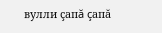вулли çапă çапă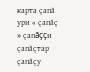карта çапă ури « çапăç » çапăççи çапăçтар çапăçу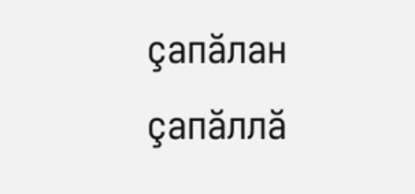çапăлан çапăллă